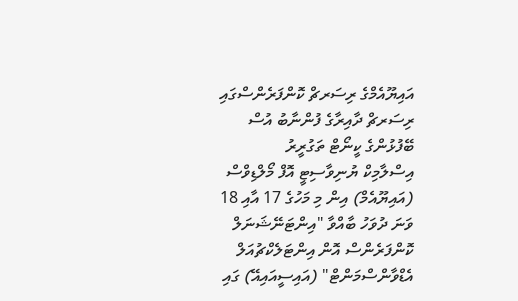އައިޔޫއެމްގެ ރިސަރޗް ކޮންފަރެންސްގައި ރިސަރޗް ދާއިރާގެ ފުންނާބު އުސް ބޭފުޅުންގެ ކީނޯޓް ތަގުރީރު
އިސްލާމިކް ޔުނިވާސިޓީ އޮފް މޯލްޑިވްސް (އައިޔޫއެމް) އިން މި މަހުގެ 17 އާއި 18 ވަނަ ދުވަހު ބާއްވާ "އިންޓަނޭޝަނަލް ކޮންފަރެންސް އޮން އިންޓަލެކްޗުއަލް އެޑްވާންސްމަންޓް" (އައިސީއައިއޭ) ގައި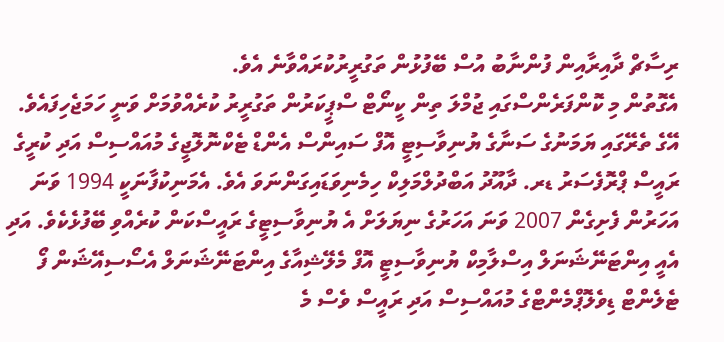ރިސާޗް ދާއިރާއިން ފުންނާބު އުސް ބޭފުޅުން ތަގުރީރުކުރައްވާނެ އެވެ.
އެގޮތުން މި ކޮންފަރެންސްގައި ޖުމްލަ ތިން ކީނޯޓް ސްޕީކަރުން ތަގުރީރު ކުރެއްވުމަށް ވަނީ ހަމަޖެހިފައެވެ.
އޭގެ ތެރޭގައި ޔަމަނުގެ ސަނާގެ ޔުނިވާސިޓީ އޮފް ސައިންސް އެންޑް ޓެކްނޮލޮޖީގެ މުއައްސިސް އަދި ކުރީގެ ރައީސް ޕްރޮފެސަރު ޑރ. ދާއޫދު އަބްދުލްމަލިކް ހިމެނިވަޑައިގަންނަވަ އެވެ. އެމަނިކުފާނަކީ 1994 ވަނަ އަހަރުން ފެށިގެން 2007 ވަނަ އަހަރުގެ ނިޔަލަށް އެ ޔުނިވާސިޓީގެ ރައީސްކަން ކުރެއްވި ބޭފުޅެކެވެ. އަދި  އެއީ އިންޓަނޭޝަނަލް އިސްލާމިކް ޔުނިވާސިޓީ އޮފް މެލޭޝިއާގެ އިންޓަނޭޝަނަލް އެސޯސިއޭޝަން ފޯ ޓެލެންޓް ޑިވެލޮޕްމެންޓްގެ މުއައްސިސް އަދި ރައީސް ވެސް މެ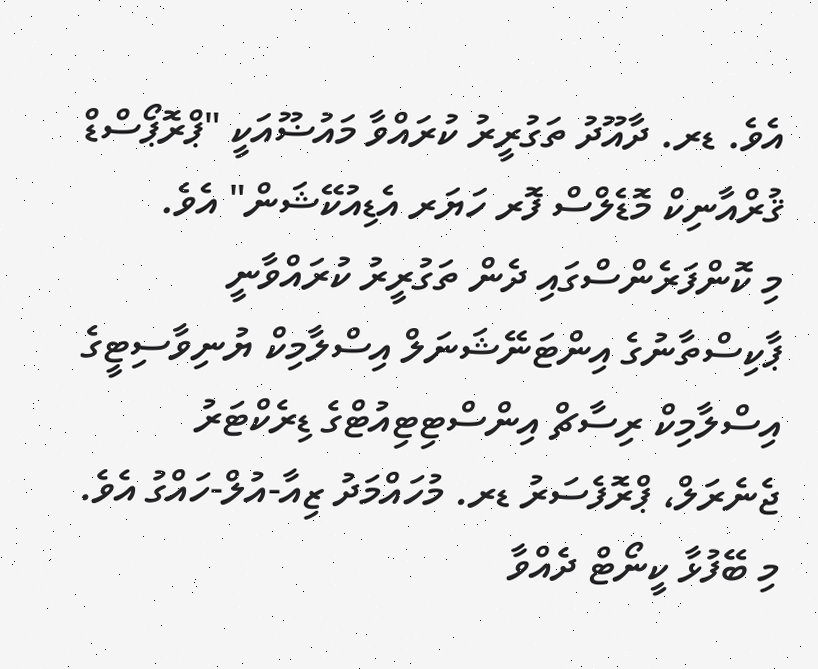އެވެ. ޑރ. ދާއޫދު ތަގުރީރު ކުރައްވާ މައުޟޫއަކީ "ޕްރޮޕޯސްޑް ޤުރްއާނިކް މޮޑެލްސް ފޮރ ހަޔަރ އެޑިއުކޭޝަން" އެވެ.
މި ކޮންފަރެންސްގައި ދެން ތަގުރީރު ކުރައްވާނީ ޕާކިސްތާނުގެ އިންޓަނޭޝަނަލް އިސްލާމިކް ޔުނިވާސިޓީގެ އިސްލާމިކް ރިސާޗް އިންސްޓިޓިއުޓްގެ ޑިރެކްޓަރު ޖެނެރަލް، ޕްރޮފެސަރު ޑރ. މުހައްމަދު ޒިއާ-އުލް-ހައްގު އެވެ. މި ބޭފުޅާ ކީނޯޓް ދެއްވާ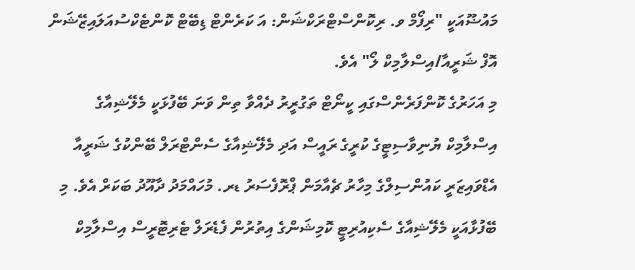މައުޟޫއަކީ "ރިފޯމް ވ. ރިކޮންސްޓްރަކްޝަން: އަ ކަރެންޓް ޑިބޭޓް ކޮންޓެކްސުއަލައިޒޭޝަން އޮފް ޝަރީއާ/އިސްލާމިކް ލޯ" އެވެ.
މި އަހަރުގެ ކޮންފަރެންސްގައި ކީނޯޓް ތަގުރީރު ދެއްވާ ތިން ވަނަ ބޭފުޅަކީ މެލޭޝިއާގެ އިސްލާމިކް ޔުނިވާސިޓީގެ ކުރީގެ ރައީސް އަދި މެލޭޝިއާގެ ސެންޓްރަލް ބޭންކުގެ ޝަރީއާ އެޑްވައިޒަރީ ކައުންސިލްގެ މިހާރު ޗެއާމަން ޕްރޮފެސަރު ޑރ. މުހައްމަދު ދާއޫދު ބަކަރް އެވެ. މި ބޭފުޅާއަކީ މެލޭޝިއާގެ ސެކިއުރިޓީ ކޮމިޝަންގެ އިތުރުން ފެޑެރަލް ޓެރިޓޮރީސް އިސްލާމިކް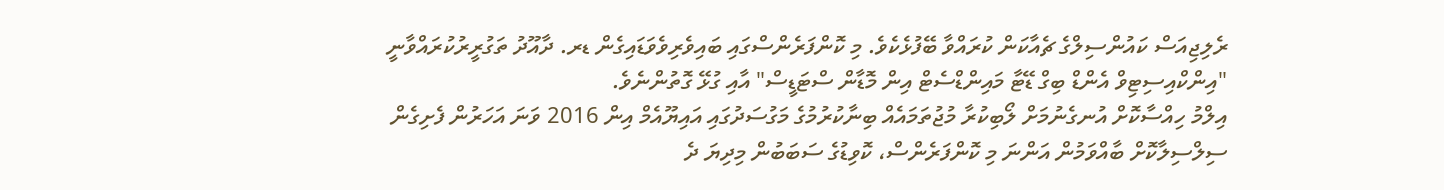ރެލިޖިއަސް ކައުންސިލްގެ ޗެއާކަން ކުރައްވާ ބޭފުޅެކެވެ. މި ކޮންފަރެންސްގައި ބައިވެރިވެވަޑައިގެން ޑރ. ދާއޫދު ތަގުރީރުކުރައްވާނީ "އިންކްއިސިޓިވް އެންޑް ބިގް ޑޭޓާ މައިންޑްސެޓް އިން މޮޑާން ސްޓަޑީސް" އާއި ގުޅޭ ގޮތުންނެވެ.
އިލްމު ހިއްސާކޮށް އުނގެނުމަށް ލޯބިކުރާ މުޖުތަމައެއް ބިނާކުރުމުގެ މަގުސަދުގައި އައިޔޫއެމް އިން 2016 ވަނަ އަހަރުން ފެށިގެން ސިލްސިލާކޮށް ބާއްވަމުން އަންނަ މި ކޮންފަރެންސް، ކޮވިޑުގެ ސަބަބުން މިދިޔަ ދެ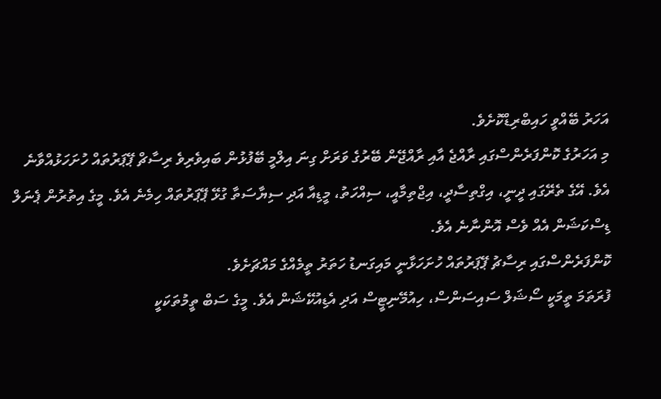އަހަރު ބޭއްވީ ހައިބްރިޑްކޮށެވެ.
މި އަހަރުގެ ކޮންފަރެންސްގައި ރާއްޖެ އާއި ރާއްޖޭން ބޭރުގެ ވަރަށް ގިނަ އިލްމީ ބޭފުޅުން ބައިވެރިވެ ރިސާޗް ޕޭޕަރުތައް ހުށަހަޅުއްވާނެ އެވެ. އޭގެ ތެރޭގައި ދީނީ، އިގްތިސާދީ، އިޖްތިމާއީ، ސިއްހަތު، މީޑިއާ އަދި ސިޔާސަތާ ގުޅޭ ޕޭޕަރުތައް ހިމެނެ އެވެ. މީގެ އިތުރުން ޕެނަލް ޑިސްކަޝަން އެއް ވެސް އޮންނާނެ އެވެ.
ކޮންފަރެންސްގައި ރިސާޗު ޕޭޕަރުތައް ހުށަހަޅާނީ މައިގަނޑު ހަތަރު ތީމެއްގެ މައްޗަށެވެ.
ފުރަތަމަ ތީމަކީ ސޯޝަލް ސައިސަންސް، ހިއުމޭނިޓީސް އަދި އެޑިއުކޭޝަން އެވެ. މީގެ ސަބް ތީމުތަކަކީ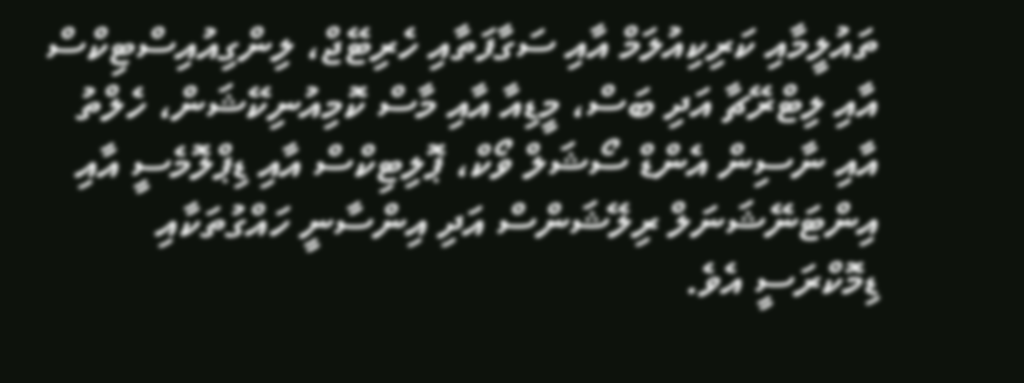ތައުލީމާއި ކަރިކިއުލަމް އާއި ސަގާފަތާއި ހެރިޓޭޖް، ލިންގިއުއިސްޓިކްސް އާއި ލިޓްރޭޗާ އަދި ބަސް، މީޑިއާ އާއި މާސް ކޮމިއުނިކޭޝަން، ހެލްތު އާއި ނާސިން އެންޑް ސޯޝަލް ވޯކް، ޕޮލިޓިކްސް އާއި ޑިޕްލޮމެސީ އާއި އިންޓަނޭޝަނަލް ރިލޭޝަންސް އަދި އިންސާނީ ހައްގުތަކާއި ޑިމޮކްރަސީ އެވެ.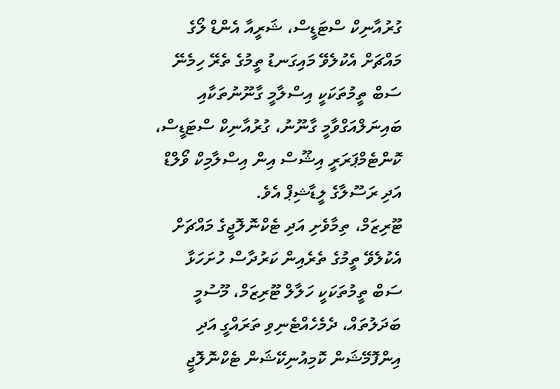ގުރުއާނިކް ސްޓަޑީސް، ޝަރީއާ އެންޑް ލޯގެ މައްޗަށް އެކުލެވޭ މައިގަނޑު ތީމުގެ ތެރޭ ހިމެނޭ ސަބް ތީމުތަކަކީ އިސްލާމީ ގާނޫނުތަކާއި ބައިނަލްއަގްވާމީ ގާނޫނު، ގުރުއާނިކް ސްޓަޑީސް، ކޮންޓެމްޕަރަރީ އިޝޫސް އިން އިސްލާމިކް ވޯލްޑް އަދި ރަސޫލާގެ ލީޑާޝިޕް އެވެ.
ޓޫރިޒަމް، ތިމާވެށި އަދި ޓެކްނޮލޮޖީގެ މައްޗަށް އެކުލެވޭ ތީމުގެ ތެރެއިން ކަރުދާސް ހުށަހަޅާ ސަބް ތީމުތަކަކީ ހަލާލް ޓޫރިޒަމް، މޫސުމީ ބަދަލުތައް، ދެމެހެއްޓެނިވި ތަރައްގީ އަދި އިންފޮމޭޝަން ކޮމިއުނިކޭޝަން ޓެކްނޮލޮޖީ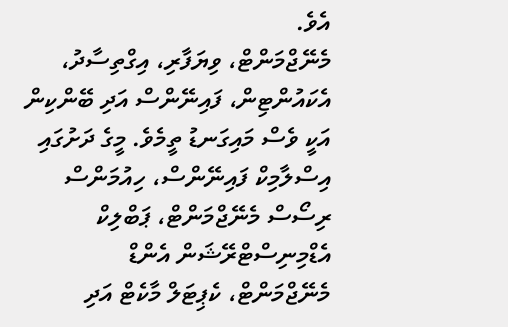އެވެ.
މެނޭޖްމަންޓް، ވިޔަފާރި، އިގްތިސާދު، އެކައުންޓިން، ފައިނޭންސް އަދި ބޭންކިން އަކީ ވެސް މައިގަނޑު ތީމެވެ. މީގެ ދަށުގައި އިސްލާމިކް ފައިނޭންސް، ހިއުމަންސް ރިސޯސް މެނޭޖްމަންޓް، ޕަބްލިކް އެޑްމިނިސްޓްރޭޝަން އެންޑް މެނޭޖްމަންޓް، ކެޕިޓަލް މާކެޓް އަދި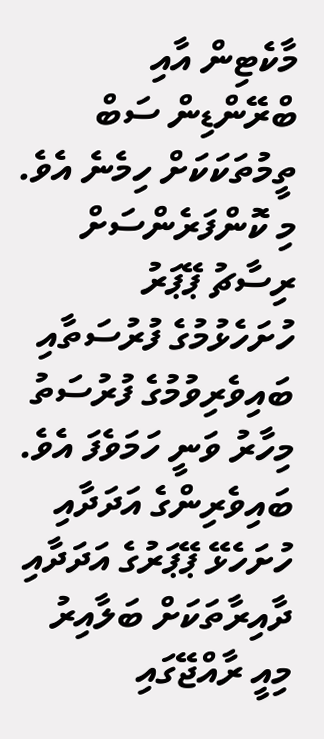މާކެޓިން އާއި ބްރޭންޑިން ސަބް ތީމުތަކަކަށް ހިމެނެ އެވެ.
މި ކޮންފަރެންސަށް ރިސާޗު ޕޭޕަރު ހުށަހެޅުމުގެ ފުރުސަތާއި ބައިވެރިވުމުގެ ފުރުސަތު މިހާރު ވަނީ ހަމަވެފަ އެވެ. ބައިވެރިންގެ އަދަދާއި ހުށަހެޅޭ ޕޭޕަރުގެ އަދަދާއި ދާއިރާތަކަށް ބަލާއިރު މިއީ ރާއްޖޭގައި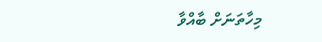މިހާތަނަށް ބާއްވާ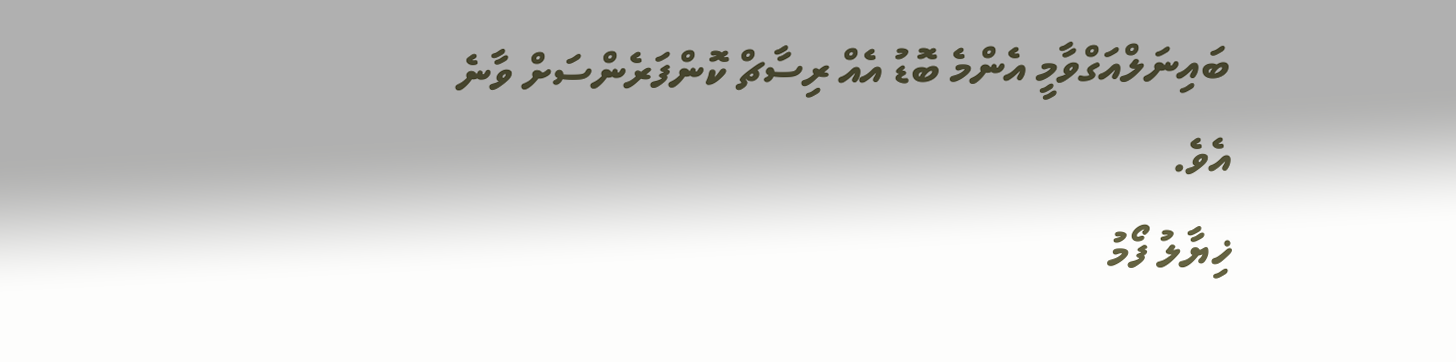ބައިނަލްއަގްވާމީ އެންމެ ބޮޑު އެއް ރިސާޗް ކޮންފަރެންސަށް ވާނެ އެވެ.
ޚިޔާލު ފޯމު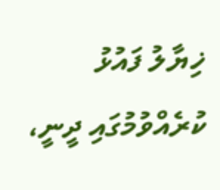ޚިޔާލު ފައުޅު ކުރެއްވުމުގައި ދީނީ،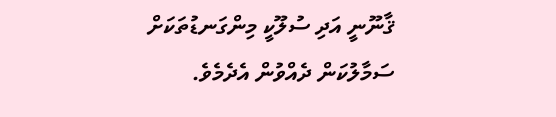ޤާނޫނީ އަދި ސުލޫކީ މިންގަނޑުތަކަށް ސަމާލުކަން ދެއްވުން އެދެމެވެ.